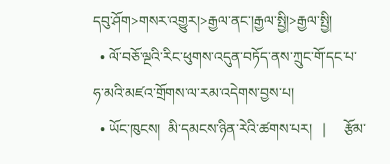དབུ་ཤོག>གསར་འགྱུར།>རྒྱལ་ནང་།རྒྱལ་སྤྱི།>རྒྱལ་སྤྱི།
  • ལོ་བཅོ་ལྔའི་རིང་ཕུགས་འདུན་བཏོད་ནས་ཀྲུང་གོ་དང་པ་ཧ་མའི་མཛའ་གྲོགས་ལ་རམ་འདེགས་བྱས་པ།
  • ཡོང་ཁུངས།  མི་དམངས་ཉིན་རེའི་ཚགས་པར།   |     རྩོམ་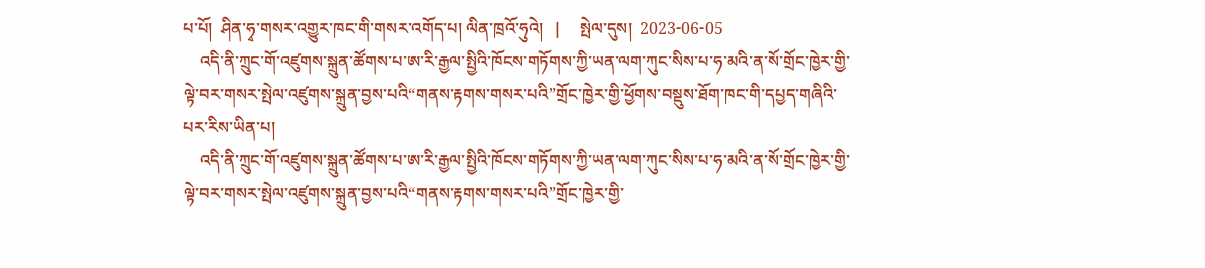པ་པོ།  ཤིན་ཧྭ་གསར་འགྱུར་ཁང་གི་གསར་འགོད་པ། ལིན་ཁྲའོ་ཧུའེ།   |     སྤེལ་དུས།  2023-06-05
    འདི་ནི་ཀྲུང་གོ་འཛུགས་སྐྲུན་ཚོགས་པ་ཨ་རི་རྒྱལ་སྤྱིའི་ཁོངས་གཏོགས་ཀྱི་ཡན་ལག་ཀུང་སིས་པ་ཧ་མའི་ན་སོ་གྲོང་ཁྱེར་གྱི་ལྟེ་བར་གསར་སྤེལ་འཛུགས་སྐྲུན་བྱས་པའི“གནས་རྟགས་གསར་པའི”གྲོང་ཁྱེར་གྱི་ཕྱོགས་བསྡུས་ཐོག་ཁང་གི་དཔྱད་གཞིའི་པར་རིས་ཡིན་པ།
    འདི་ནི་ཀྲུང་གོ་འཛུགས་སྐྲུན་ཚོགས་པ་ཨ་རི་རྒྱལ་སྤྱིའི་ཁོངས་གཏོགས་ཀྱི་ཡན་ལག་ཀུང་སིས་པ་ཧ་མའི་ན་སོ་གྲོང་ཁྱེར་གྱི་ལྟེ་བར་གསར་སྤེལ་འཛུགས་སྐྲུན་བྱས་པའི“གནས་རྟགས་གསར་པའི”གྲོང་ཁྱེར་གྱི་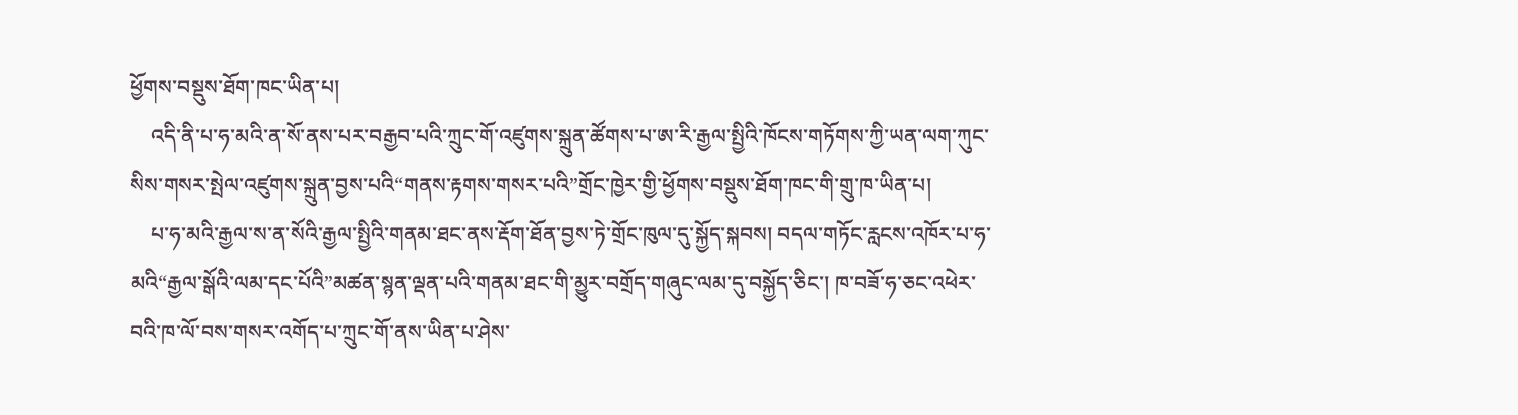ཕྱོགས་བསྡུས་ཐོག་ཁང་ཡིན་པ།
    འདི་ནི་པ་ཧ་མའི་ན་སོ་ནས་པར་བརྒྱབ་པའི་ཀྲུང་གོ་འཛུགས་སྐྲུན་ཚོགས་པ་ཨ་རི་རྒྱལ་སྤྱིའི་ཁོངས་གཏོགས་ཀྱི་ཡན་ལག་ཀུང་སིས་གསར་སྤེལ་འཛུགས་སྐྲུན་བྱས་པའི“གནས་རྟགས་གསར་པའི”གྲོང་ཁྱེར་གྱི་ཕྱོགས་བསྡུས་ཐོག་ཁང་གི་གྲུ་ཁ་ཡིན་པ།
    པ་ཧ་མའི་རྒྱལ་ས་ན་སོའི་རྒྱལ་སྤྱིའི་གནམ་ཐང་ནས་རྡོག་ཐོན་བྱས་ཏེ་གྲོང་ཁུལ་དུ་སྐྱོད་སྐབས། བདལ་གཏོང་རླངས་འཁོར་པ་ཧ་མའི“རྒྱལ་སྒོའི་ལམ་དང་པོའི”མཚན་སྙན་ལྡན་པའི་གནམ་ཐང་གི་མྱུར་བགྲོད་གཞུང་ལམ་དུ་བསྐྱོད་ཅིང་། ཁ་བཟོ་ཧ་ཅང་འཕེར་བའི་ཁ་ལོ་བས་གསར་འགོད་པ་ཀྲུང་གོ་ནས་ཡིན་པ་ཤེས་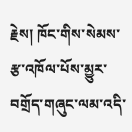རྗེས། ཁོང་གིས་སེམས་རྩ་འཁོལ་པོས་མྱུར་བགྲོད་གཞུང་ལམ་འདི་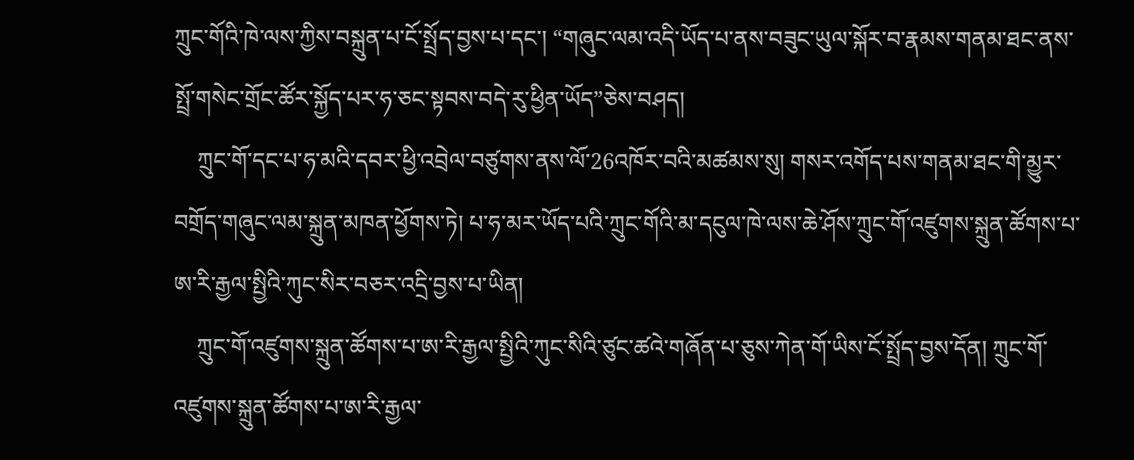ཀྲུང་གོའི་ཁེ་ལས་ཀྱིས་བསྐྲུན་པ་ངོ་སྤྲོད་བྱས་པ་དང་། “གཞུང་ལམ་འདི་ཡོད་པ་ནས་བཟུང་ཡུལ་སྐོར་བ་རྣམས་གནམ་ཐང་ནས་སྤྲོ་གསེང་གྲོང་ཚོར་སྐྱོད་པར་ཧ་ཅང་སྟབས་བདེ་རུ་ཕྱིན་ཡོད”ཅེས་བཤད།
    ཀྲུང་གོ་དང་པ་ཧ་མའི་དབར་ཕྱི་འབྲེལ་བཙུགས་ནས་ལོ་26འཁོར་བའི་མཚམས་སུ། གསར་འགོད་པས་གནམ་ཐང་གི་མྱུར་བགྲོད་གཞུང་ལམ་སྐྲུན་མཁན་ཕྱོགས་ཏེ། པ་ཧ་མར་ཡོད་པའི་ཀྲུང་གོའི་མ་དངུལ་ཁེ་ལས་ཆེ་ཤོས་ཀྲུང་གོ་འཛུགས་སྐྲུན་ཚོགས་པ་ཨ་རི་རྒྱལ་སྤྱིའི་ཀུང་སིར་བཅར་འདྲི་བྱས་པ་ཡིན།
    ཀྲུང་གོ་འཛུགས་སྐྲུན་ཚོགས་པ་ཨ་རི་རྒྱལ་སྤྱིའི་ཀུང་སིའི་ཙུང་ཚའེ་གཞོན་པ་ཅུས་ཀེན་གོ་ཡིས་ངོ་སྤྲོད་བྱས་དོན། ཀྲུང་གོ་འཛུགས་སྐྲུན་ཚོགས་པ་ཨ་རི་རྒྱལ་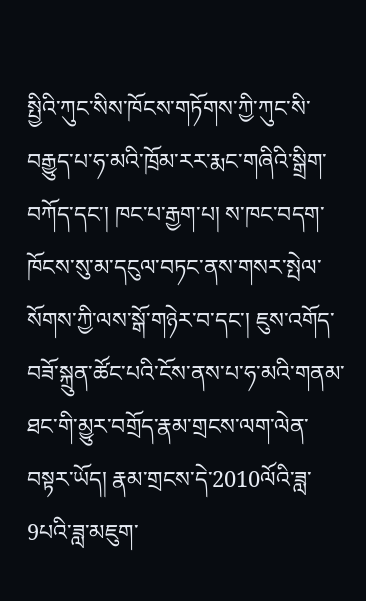སྤྱིའི་ཀུང་སིས་ཁོངས་གཏོགས་ཀྱི་ཀུང་སི་བརྒྱུད་པ་ཧ་མའི་ཁྲོམ་རར་རྨང་གཞིའི་སྒྲིག་བཀོད་དང་། ཁང་པ་རྒྱག་པ། ས་ཁང་བདག་ཁོངས་སུ་མ་དངུལ་བཏང་ནས་གསར་སྤེལ་སོགས་ཀྱི་ལས་སྒོ་གཉེར་བ་དང་། ཇུས་འགོད་བཟོ་སྐྲུན་ཚོང་པའི་ངོས་ནས་པ་ཧ་མའི་གནམ་ཐང་གི་མྱུར་བགྲོད་རྣམ་གྲངས་ལག་ལེན་བསྟར་ཡོད། རྣམ་གྲངས་དེ་2010ལོའི་ཟླ་9པའི་ཟླ་མཇུག་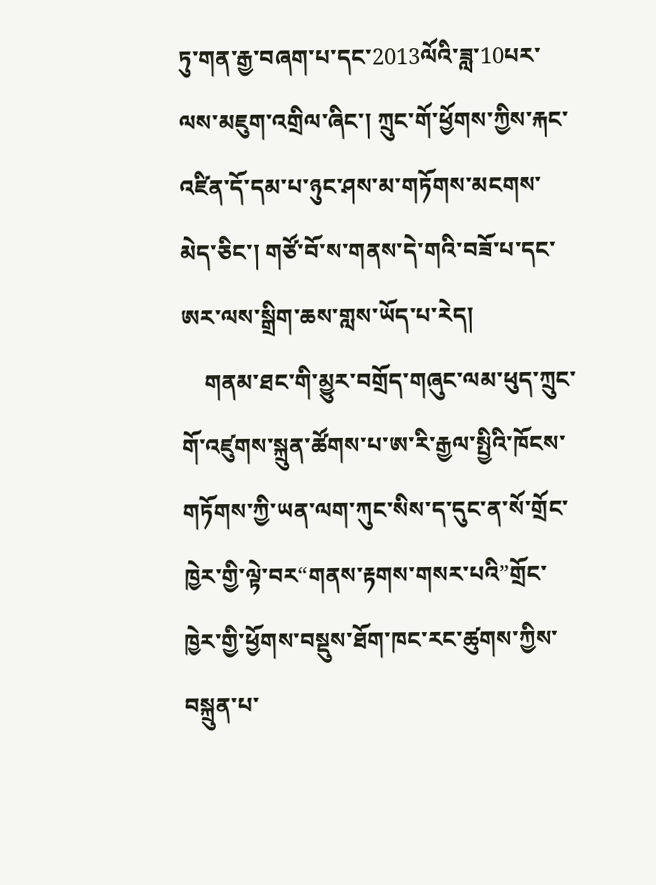ཏུ་གན་རྒྱ་བཞག་པ་དང་2013ལོའི་ཟླ་10པར་ལས་མཇུག་འགྲིལ་ཞིང་། ཀྲུང་གོ་ཕྱོགས་ཀྱིས་རྐང་འཛིན་དོ་དམ་པ་ཉུང་ཤས་མ་གཏོགས་མངགས་མེད་ཅིང་། གཙོ་བོ་ས་གནས་དེ་གའི་བཟོ་པ་དང་ཨར་ལས་སྒྲིག་ཆས་གླས་ཡོད་པ་རེད།
    གནམ་ཐང་གི་མྱུར་བགྲོད་གཞུང་ལམ་ཕུད་ཀྲུང་གོ་འཛུགས་སྐྲུན་ཚོགས་པ་ཨ་རི་རྒྱལ་སྤྱིའི་ཁོངས་གཏོགས་ཀྱི་ཡན་ལག་ཀུང་སིས་ད་དུང་ན་སོ་གྲོང་ཁྱེར་གྱི་ལྟེ་བར“གནས་རྟགས་གསར་པའི”གྲོང་ཁྱེར་གྱི་ཕྱོགས་བསྡུས་ཐོག་ཁང་རང་ཚུགས་ཀྱིས་བསྐྲུན་པ་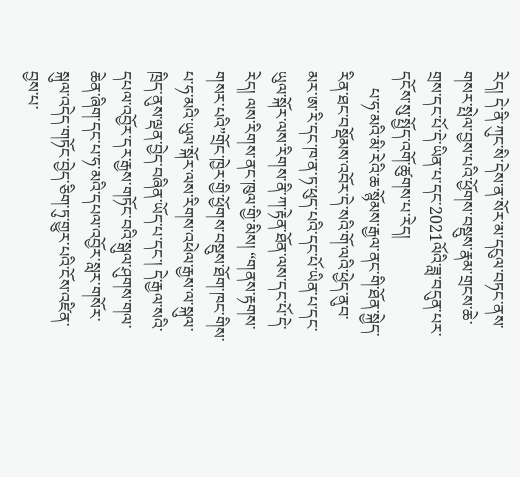རེད། དེ་ནི་ཀུང་སི་དེས་ན་སོར་མ་དངུལ་བཏང་ནས་གསར་སྤེལ་བྱས་པའི་ཕྱོགས་བསྡུས་རྣམ་གྲངས་ཆེ་གྲས་དང་པོ་དེ་ཡིན་པ་དང་2021ལོའི་ཟླ་བདུན་པར་དངོས་སུ་སྤྱོད་འགོ་ཚུགས་པ་རེད།
    པ་ཧ་མའི་མི་རེའི་ཆ་སྙོམས་རྒྱལ་ནང་གི་ཐོན་སྐྱེད་རིན་ཐང་བསྡོམས་འབོར་དེ་སའི་གོ་ལའི་ཕྱེད་ནུབ་མར་ཨ་རི་དང་ཁ་ན་ཏ་ཕུད་པའི་དང་པོ་ཡིན་པ་དང་ཡུལ་སྐོར་ལས་རིགས་ནི་ཀ་རྟེན་ཐོན་ལས་དང་པོ་དེ་རེད། ལས་རིགས་ནང་ཁུལ་གྱི་མིས། “གནས་རྟགས་གསར་པའི”གྲོང་ཁྱེར་གྱི་ཕྱོགས་བསྡུས་ཐོག་ཁང་གིས་པ་ཧ་མའི་ཡུལ་སྐོར་ལས་རིགས་འཕེལ་རྒྱས་ལ་སྐུལ་ཁྲིད་ནུས་ལྡན་བྱེད་བཞིན་ཡོད་པ་དང་། དེ་རྒྱལ་སའི་དཔལ་འབྱོར་དར་རྒྱས་གཏོང་བའི་སྒུལ་ཤུགས་གལ་ཆེན་ཞིག་དང་པ་ཧ་མའི་དཔལ་འབྱོར་སླར་གསོར་སྐུལ་འདེད་གཏོང་བྱེད་ཅིག་ཏུ་གྱུར་པའི་ངོས་འཛིན་བྱས་པ་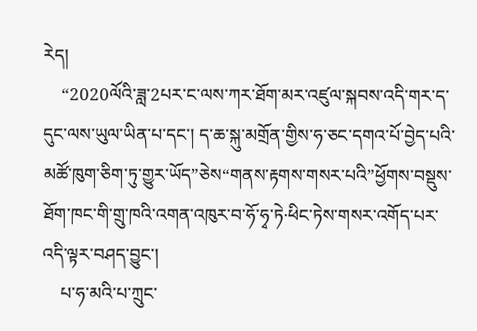རེད།
    “2020ལོའི་ཟླ་2པར་ང་ལས་ཀར་ཐོག་མར་འཛུལ་སྐབས་འདི་གར་ད་དུང་ལས་ཡུལ་ཡིན་པ་དང་། ད་ཆ་སྐུ་མགྲོན་གྱིས་ཧ་ཅང་དགའ་པོ་བྱེད་པའི་མཚོ་ཁུག་ཅིག་ཏུ་གྱུར་ཡོད”ཅེས“གནས་རྟགས་གསར་པའི”ཕྱོགས་བསྡུས་ཐོག་ཁང་གི་གྲུ་ཁའི་འགན་འཁུར་བ་ཧོ་ཧྭ་ཏེ·ཕིང་ཏེས་གསར་འགོད་པར་འདི་ལྟར་བཤད་བྱུང་།
    པ་ཧ་མའི་པ་ཀྲུང་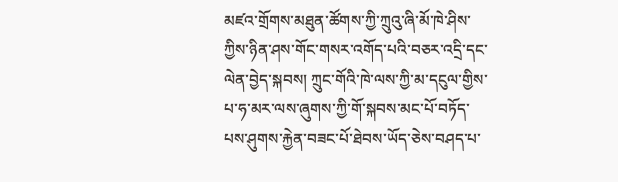མཛའ་གྲོགས་མཐུན་ཚོགས་ཀྱི་ཀྲུའུ་ཞི་མོ་ཁེ་ཤིས་ཀྱིས་ཉིན་ཤས་གོང་གསར་འགོད་པའི་བཅར་འདྲི་དང་ལེན་བྱེད་སྐབས། ཀྲུང་གོའི་ཁེ་ལས་ཀྱི་མ་དངུལ་གྱིས་པ་ཧ་མར་ལས་ཞུགས་ཀྱི་གོ་སྐབས་མང་པོ་བཏོད་པས་ཤུགས་རྐྱེན་བཟང་པོ་ཐེབས་ཡོད་ཅེས་བཤད་པ་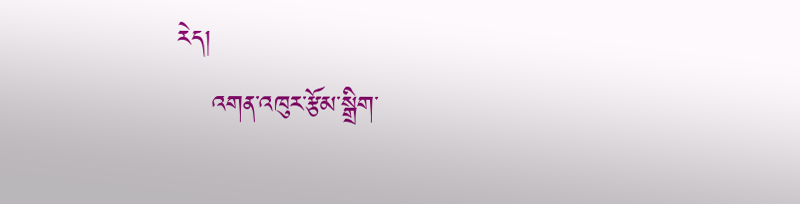རེད།
    འགན་འཁུར་རྩོམ་སྒྲིག་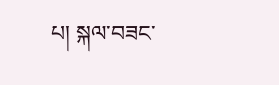པ། སྐལ་བཟང་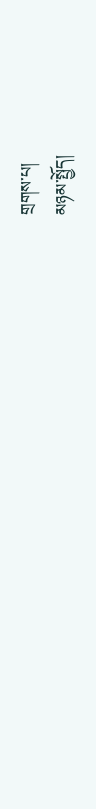གྲགས་པ།
མཉམ་སྤྱོད།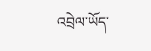འབྲེལ་ཡོད་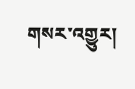གསར་འགྱུར།